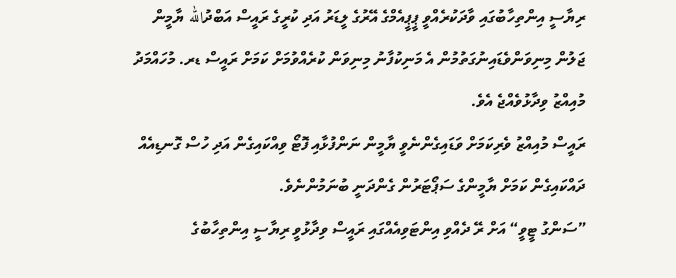ރިޔާސީ އިންތިހާބުގައި ވާދަކުރެއްވީ ޕީޕީއެމްގެ އޭރުގެ ލީޑަރު އަދި ކުރީގެ ރައީސް އަބްދުالله ޔާމީން ޖަލުން މިނިވަންވެޑައިނުގަތުމުން އެ މަނިކުފާނު މިނިވަން ކުރެއްވުމަށް ކަމަށް ރައީސް ޑރ. މުހައްމަދު މުއިއްޒު ވިދާޅުވެއްޖެ އެވެ.
ރައީސް މުއިއްޒު ވެރިކަމަށް ވަޑައިގެންނެވީ ޔާމީން ނަންފުޅާއި ފޮޓޯ ވިއްކައިގެން އަދި ހުސް ގޮނޑިއެއް ދައްކައިގެން ކަމަށް ޔާމީންގެ ސަޕޯޓަރުން ގެންދަނީ ބުނަމުންނެވެ.
”ސަންގު ޓީވީ“ އަށް ރޭ ދެއްވި އިންޓަވިއެއްގައި ރައީސް ވިދާޅުވީ ރިޔާސީ އިންތިހާބުގެ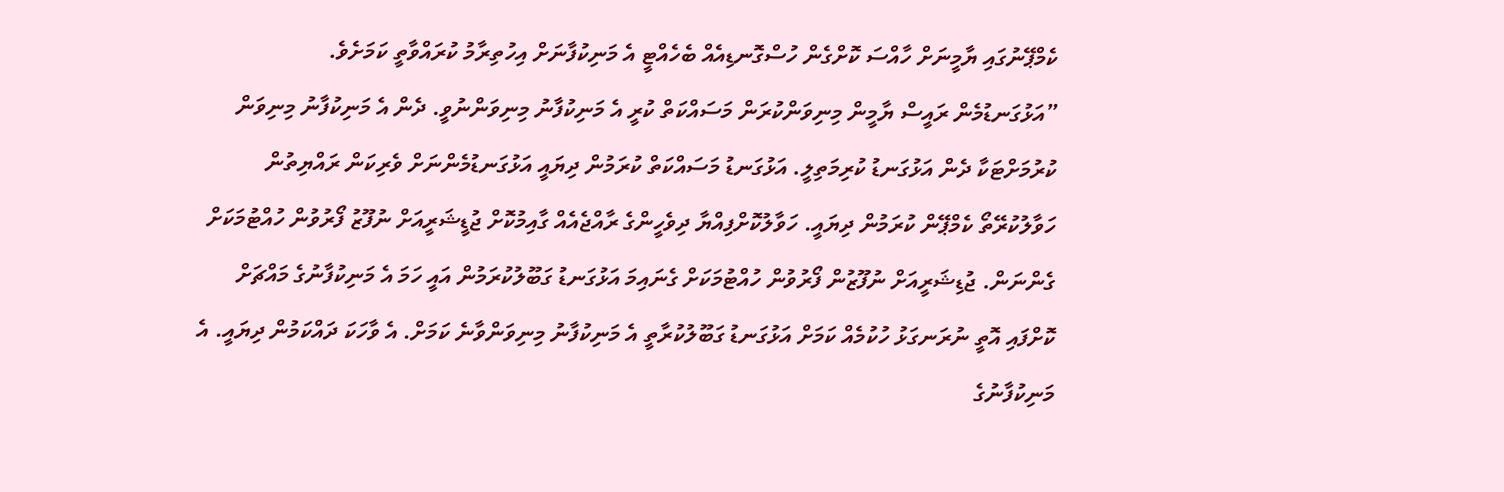ކެމްޕޭނުގައި ޔާމީނަށް ހާއްސަ ކޮށްގެން ހުސްގޮނޑިއެއް ބެހެއްޓީ އެ މަނިކުފާނަށް އިހުތިރާމު ކުރައްވާތީ ކަމަށެވެ.
”އަޅުގަނޑުމެން ރައީސް ޔާމީން މިނިވަންކުރަން މަސައްކަތް ކުރީ އެ މަނިކުފާނު މިނިވަންނުވީ. ދެން އެ މަނިކުފާނު މިނިވަން ކުރުމަށްޓަކާ ދެން އަޅުގަނޑު ކުރިމަތިލީ. އަޅުގަނޑު މަސައްކަތް ކުރަމުން ދިޔައީ އަޅުގަނޑުމެންނަށް ވެރިކަން ރައްޔިތުން ހަވާލުކުރޭތޯ ކެމްޕޭން ކުރަމުން ދިޔައީ. ހަވާލުކޮށްފިއްޔާ ދިވެހީންގެ ރާއްޖެއެއް ގާއިމުކޮށް ޖުޑީޝަރީއަށް ނުފޫޒު ފޯރުވުން ހުއްޓުމަކަށް ގެންނަން. ޖުޑިޝަރީއަށް ނުފޫޒުން ފޯރުވުން ހުއްޓުމަކަށް ގެނައިމަ އަޅުގަނޑު ގަބޫލުކުރަމުން އައީ ހަމަ އެ މަނިކުފާނުގެ މައްޗަށް ކޮށްފައި އޮތީ ނުރަނގަޅު ހުކުމެއް ކަމަށް އަޅުގަނޑު ގަބޫލުކުރާތީ އެ މަނިކުފާނު މިނިވަންވާނެ ކަމަށް. އެ ވާހަކަ ދައްކަމުން ދިޔައީ. އެ މަނިކުފާނުގެ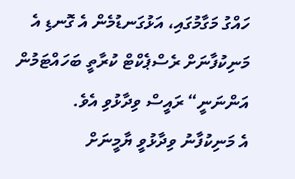ހައްގު މަގާމުގައި، އަޅުގަނޑުމެން އެ ގޮނޑި އެ މަނިކުފާނަށް ރެސްޕެކްޓް ކުރާތީ ބަހައްޓަމުން އަންނަނީ“ ރައީސް ވިދާޅުވި އެވެ.
އެ މަނިކުފާނު ވިދާޅުވީ ޔާމީނަށް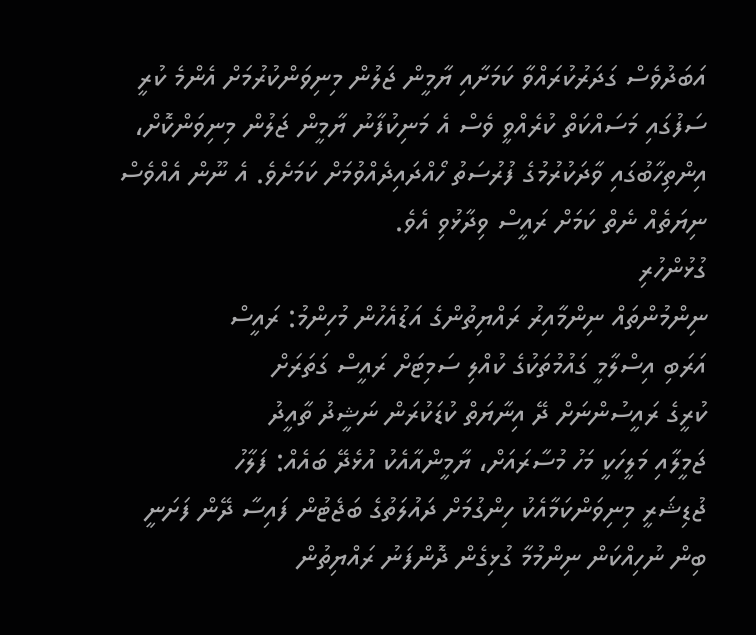އަބަދުވެސް ގަދަރުކުރައްވާ ކަމަށާއި ޔާމީން ޖަލުން މިނިވަންކުރުމަށް އެންމެ ކުރީ ސަފުގައި މަސައްކަތް ކުރެއްވީ ވެސް އެ މަނިކުފާނު ޔާމީން ޖަލުން މިނިވަންކޮށް، އިންތިހާބުގައި ވާދަކުރުމުގެ ފުރުސަތު ހޯއްދައިދެއްވުމަށް ކަމަށެވެ. އެ ނޫން އެއްވެސް ނިޔަތެއް ނެތް ކަމަށް ރައީސް ވިދާޅުވި އެވެ.
ގުޅުންހުރި
ނިންމުންތައް ނިންމާއިރު ރައްޔިތުންގެ އަޑުއެހުން މުހިންމު: ރައީސް
އަރަބި އިސްލާމީ ގައުމުތަކުގެ ކުއްލި ސަމިޓަށް ރައީސް ގަތަރަށް
ކުރީގެ ރައީސުންނަށް ދޭ އިނާޔަތް ކުޑަކުރަން ނަޝީދު ތާއީދު
ޖަމީލާއި މަލީހަކީ މަހު މުސާރައަށް، ޔާމީންއާއެކު އުޅެދޭ ބައެއް: ފަލާހު
ޖުޑިޝަރީ މިނިވަންކަމާއެކު ހިންގުމަށް ދައުލަތުގެ ބަޖެޓުން ފައިސާ ދޭން ފަށަނީ
ބިން ނުހިއްކަން ނިންމުމާ ގުޅިގެން ދޮންފަނު ރައްޔިތުން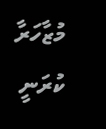މުޒާހަރާ ކުރަނީ